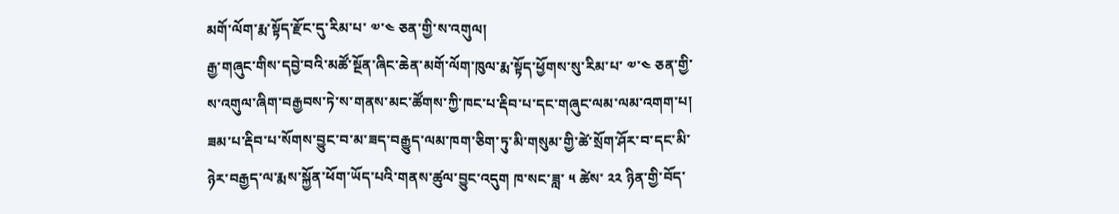མགོ་ལོག་རྨ་སྟོད་རྫོང་དུ་རིམ་པ་ ༧་༤ ཅན་གྱི་ས་འགུལ།
རྒྱ་གཞུང་གིས་དབྱེ་བའི་མཚོ་སྔོན་ཞིང་ཆེན་མགོ་ལོག་ཁུལ་རྨ་སྟོད་ཕྱོགས་སུ་རིམ་པ་ ༧་༤ ཅན་གྱི་ས་འགུལ་ཞིག་བརྒྱབས་ཏེ་ས་གནས་མང་ཚོགས་ཀྱི་ཁང་པ་རྡིབ་པ་དང་གཞུང་ལམ་ལམ་འགག་པ། ཟམ་པ་རྡིབ་པ་སོགས་བྱུང་བ་མ་ཟད་བརྒྱུད་ལམ་ཁག་ཅིག་ཏུ་མི་གསུམ་གྱི་ཚེ་སྲོག་ཤོར་བ་དང་མི་ཉེར་བརྒྱད་ལ་རྨས་སྐྱོན་ཕོག་ཡོད་པའི་གནས་ཚུལ་བྱུང་འདུག ཁ་སང་ཟླ་ ༥ ཚེས་ ༢༢ ཉིན་གྱི་བོད་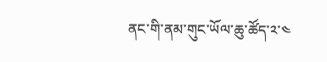ནང་གི་ནམ་གུང་ཡོལ་ཆུ་ཚོད་༢་༤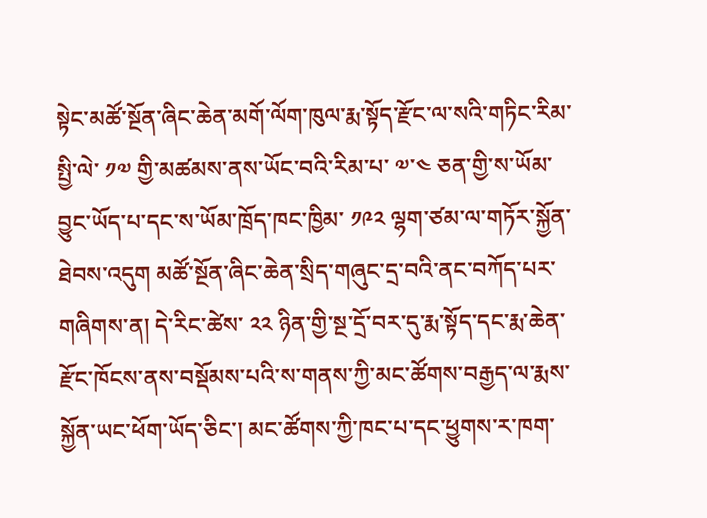སྟེང་མཚོ་སྔོན་ཞིང་ཆེན་མགོ་ལོག་ཁུལ་རྨ་སྟོད་རྫོང་ལ་སའི་གཏིང་རིམ་སྤྱི་ལེ་ ༡༧ གྱི་མཚམས་ནས་ཡོང་བའི་རིམ་པ་ ༧་༤ ཅན་གྱི་ས་ཡོམ་བྱུང་ཡོད་པ་དང་ས་ཡོམ་ཁྲོད་ཁང་ཁྱིམ་ ༡༩༢ ལྷག་ཙམ་ལ་གཏོར་སྐྱོན་ཐེབས་འདུག མཚོ་སྔོན་ཞིང་ཆེན་སྲིད་གཞུང་དྲ་བའི་ནང་བཀོད་པར་གཞིགས་ན། དེ་རིང་ཚེས་ ༢༢ ཉིན་གྱི་སྔ་དྲོ་བར་དུ་རྨ་སྟོད་དང་རྨ་ཆེན་རྫོང་ཁོངས་ནས་བསྡོམས་པའི་ས་གནས་ཀྱི་མང་ཚོགས་བརྒྱད་ལ་རྨས་སྐྱོན་ཡང་ཕོག་ཡོད་ཅིང་། མང་ཚོགས་ཀྱི་ཁང་པ་དང་ཕྱུགས་ར་ཁག་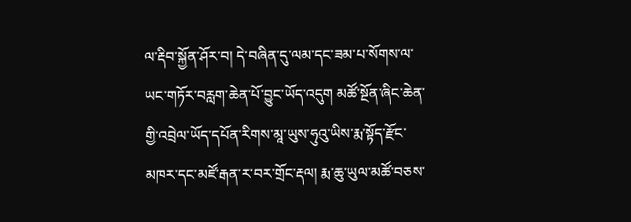ལ་རྡིབ་སྐྱོན་ཤོར་བ། དེ་བཞིན་དུ་ལམ་དང་ཟམ་པ་སོགས་ལ་ཡང་གཏོར་བརླག་ཆེན་པོ་བྱུང་ཡོད་འདུག མཚོ་སྔོན་ཞིང་ཆེན་གྱི་འབྲེལ་ཡོད་དཔོན་རིགས་མཱ་ཡུས་ཧུའུ་ཡིས་རྨ་སྟོད་རྫོང་མཁར་དང་མཛོ་རྒན་ར་བར་གྲོང་རྡལ། རྨ་ཆུ་ཡུལ་མཚོ་བཅས་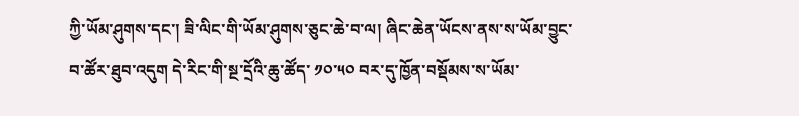ཀྱི་ཡོམ་ཤུགས་དང་། ཟི་ལིང་གི་ཡོམ་ཤུགས་ཅུང་ཆེ་བ་ལ། ཞིང་ཆེན་ཡོངས་ནས་ས་ཡོམ་བྱུང་བ་ཚོར་ཐུབ་འདུག དེ་རིང་གི་སྔ་དྲོའི་ཆུ་ཚོད་ ༡༠་༥༠ བར་དུ་ཁྱོན་བསྡོམས་ས་ཡོམ་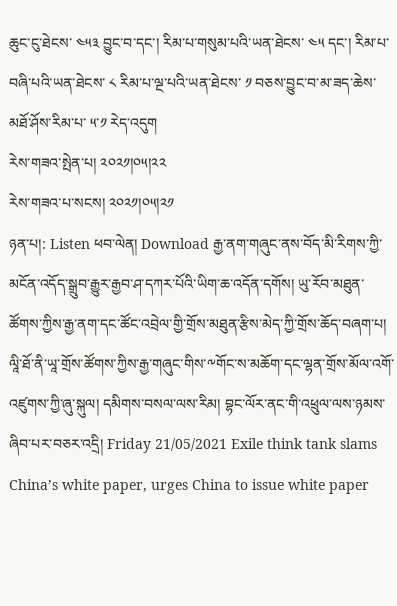ཆུང་ངུ་ཐེངས་ ༤༥༣ བྱུང་བ་དང་། རིམ་པ་གསུམ་པའི་ཡན་ཐེངས་ ༤༥ དང་། རིམ་པ་བཞི་པའི་ཡན་ཐེངས་ ༨ རིམ་པ་ལྔ་པའི་ཡན་ཐེངས་ ༡ བཅས་བྱུང་བ་མ་ཟད་ཆེས་མཐོ་ཤོས་རིམ་པ་ ༥་༡ རེད་འདུག
རེས་གཟའ་སྤེན་པ། ༢༠༢༡།༠༥།༢༢
རེས་གཟའ་པ་སངས། ༢༠༢༡།༠༥།༢༡
ཉན་པ།: Listen ཕབ་ལེན། Download རྒྱ་ནག་གཞུང་ནས་བོད་མི་རིགས་ཀྱི་མངོན་འདོད་སྒྲུབ་རྒྱུར་རྒྱབ་ཤ་དཀར་པོའི་ཡིག་ཆ་འདོན་དགོས། ཡུ་རོབ་མཐུན་ཚོགས་ཀྱིས་རྒྱ་ནག་དང་ཚོང་འབྲེལ་གྱི་གྲོས་མཐུན་རྩིས་མེད་ཀྱི་གྲོས་ཆོད་བཞག་པ། ལཱི་ཐོ་ནི་ཡཱ་གྲོས་ཚོགས་ཀྱིས་རྒྱ་གཞུང་གིས་༸གོང་ས་མཆོག་དང་ལྷན་གྲོས་མོལ་འགོ་འཛུགས་ཀྱི་ཞུ་སྐུལ། དམིགས་བསལ་ལས་རིམ། བྷང་ལོར་ནང་གི་འཕྲུལ་ལས་ཉམས་ཞིབ་པར་བཅར་འདྲི། Friday 21/05/2021 Exile think tank slams China’s white paper, urges China to issue white paper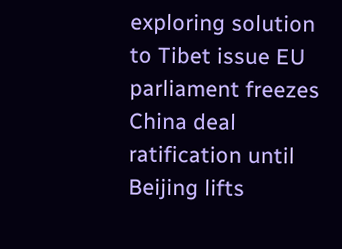exploring solution to Tibet issue EU parliament freezes China deal ratification until Beijing lifts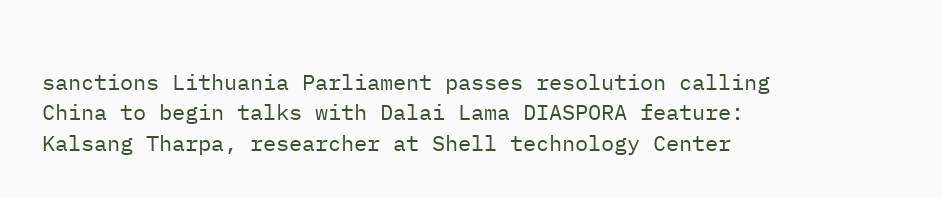sanctions Lithuania Parliament passes resolution calling China to begin talks with Dalai Lama DIASPORA feature: Kalsang Tharpa, researcher at Shell technology Center